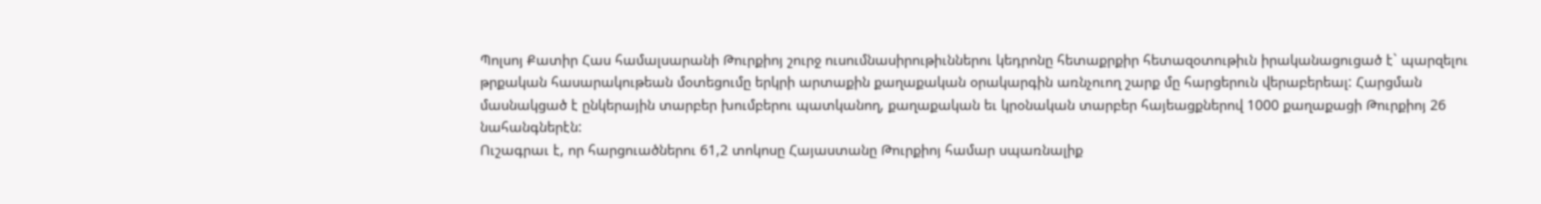Պոլսոյ Քատիր Հաս համալսարանի Թուրքիոյ շուրջ ուսումնասիրութիւններու կեդրոնը հետաքրքիր հետազօտութիւն իրականացուցած է` պարզելու թրքական հասարակութեան մօտեցումը երկրի արտաքին քաղաքական օրակարգին առնչուող շարք մը հարցերուն վերաբերեալ: Հարցման մասնակցած է ընկերային տարբեր խումբերու պատկանող, քաղաքական եւ կրօնական տարբեր հայեացքներով 1000 քաղաքացի Թուրքիոյ 26 նահանգներէն:
Ուշագրաւ է, որ հարցուածներու 61,2 տոկոսը Հայաստանը Թուրքիոյ համար սպառնալիք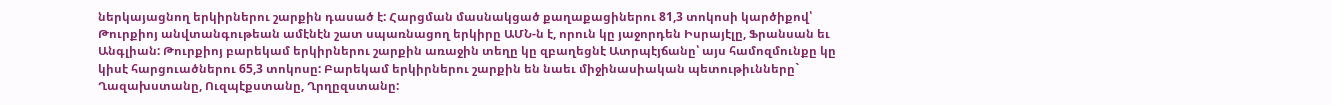ներկայացնող երկիրներու շարքին դասած է: Հարցման մասնակցած քաղաքացիներու 81,3 տոկոսի կարծիքով՝ Թուրքիոյ անվտանգութեան ամէնէն շատ սպառնացող երկիրը ԱՄՆ-ն է, որուն կը յաջորդեն Իսրայէլը, Ֆրանսան եւ Անգլիան: Թուրքիոյ բարեկամ երկիրներու շարքին առաջին տեղը կը զբաղեցնէ Ատրպէյճանը՝ այս համոզմունքը կը կիսէ հարցուածներու 65,3 տոկոսը: Բարեկամ երկիրներու շարքին են նաեւ միջինասիական պետութիւնները` Ղազախստանը, Ուզպէքստանը, Ղրղըզստանը: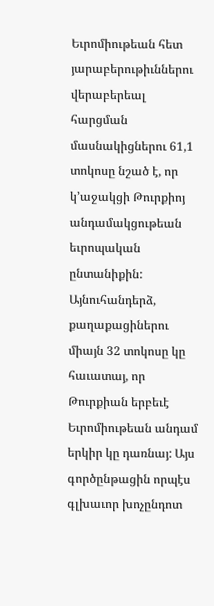Եւրոմիութեան հետ յարաբերութիւններու վերաբերեալ հարցման մասնակիցներու 61,1 տոկոսը նշած է, որ կ’աջակցի Թուրքիոյ անդամակցութեան եւրոպական ընտանիքին: Այնուհանդերձ, քաղաքացիներու միայն 32 տոկոսը կը հաւատայ, որ Թուրքիան երբեւէ Եւրոմիութեան անդամ երկիր կը դառնայ: Այս գործընթացին որպէս գլխաւոր խոչընդոտ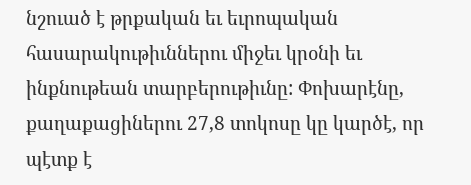նշուած է թրքական եւ եւրոպական հասարակութիւններու միջեւ կրօնի եւ ինքնութեան տարբերութիւնը: Փոխարէնը, քաղաքացիներու 27,8 տոկոսը կը կարծէ, որ պէտք է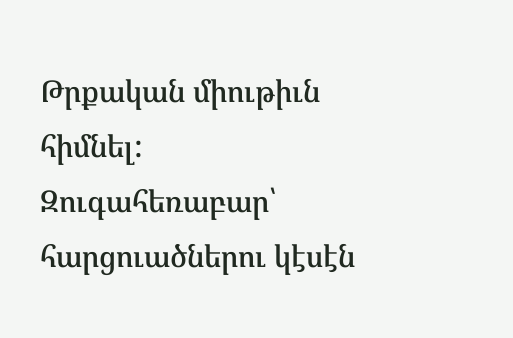Թրքական միութիւն հիմնել:
Զուգահեռաբար՝ հարցուածներու կէսէն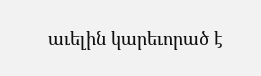աւելին կարեւորած է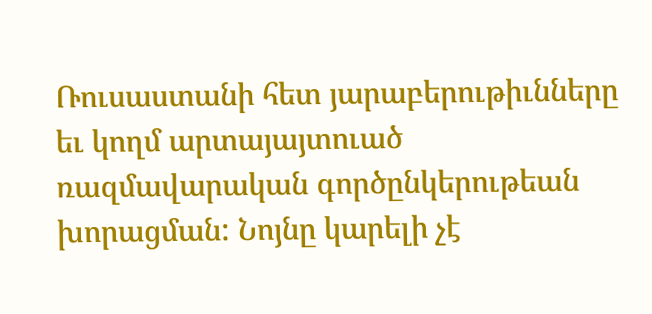Ռուսաստանի հետ յարաբերութիւնները եւ կողմ արտայայտուած ռազմավարական գործընկերութեան խորացման: Նոյնը կարելի չէ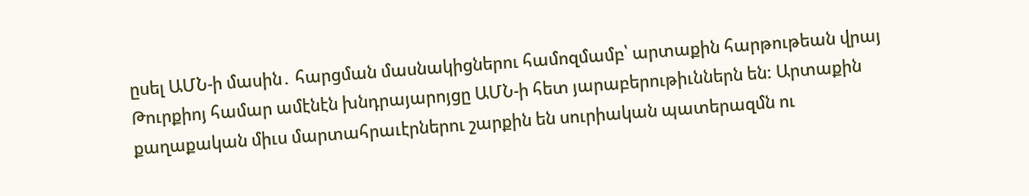ըսել ԱՄՆ-ի մասին․ հարցման մասնակիցներու համոզմամբ՝ արտաքին հարթութեան վրայ Թուրքիոյ համար ամէնէն խնդրայարոյցը ԱՄՆ-ի հետ յարաբերութիւններն են: Արտաքին քաղաքական միւս մարտահրաւէրներու շարքին են սուրիական պատերազմն ու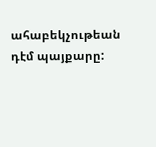ահաբեկչութեան դէմ պայքարը: